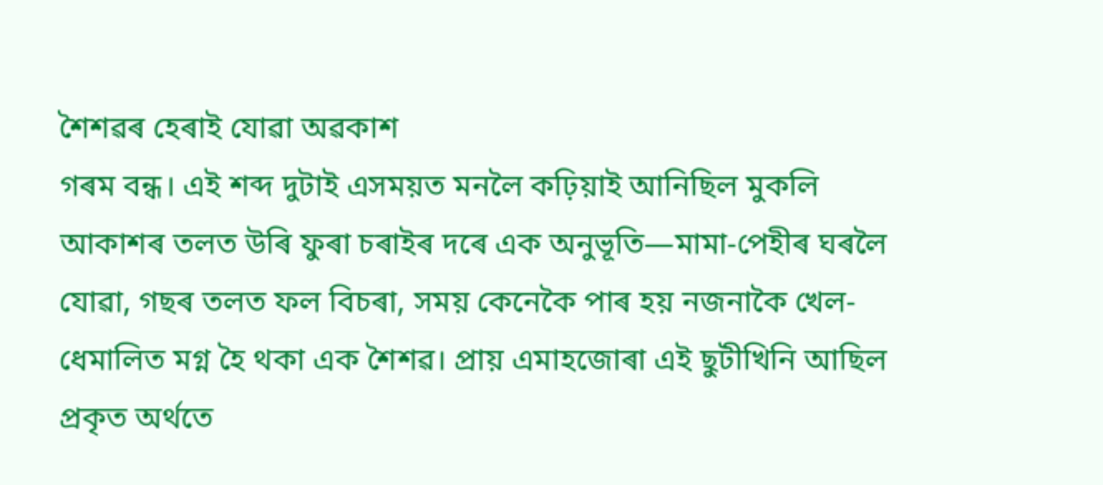শৈশৱৰ হেৰাই যোৱা অৱকাশ
গৰম বন্ধ। এই শব্দ দুটাই এসময়ত মনলৈ কঢ়িয়াই আনিছিল মুকলি আকাশৰ তলত উৰি ফুৰা চৰাইৰ দৰে এক অনুভূতি—মামা-পেহীৰ ঘৰলৈ যোৱা, গছৰ তলত ফল বিচৰা, সময় কেনেকৈ পাৰ হয় নজনাকৈ খেল-ধেমালিত মগ্ন হৈ থকা এক শৈশৱ। প্ৰায় এমাহজোৰা এই ছুটীখিনি আছিল প্ৰকৃত অৰ্থতে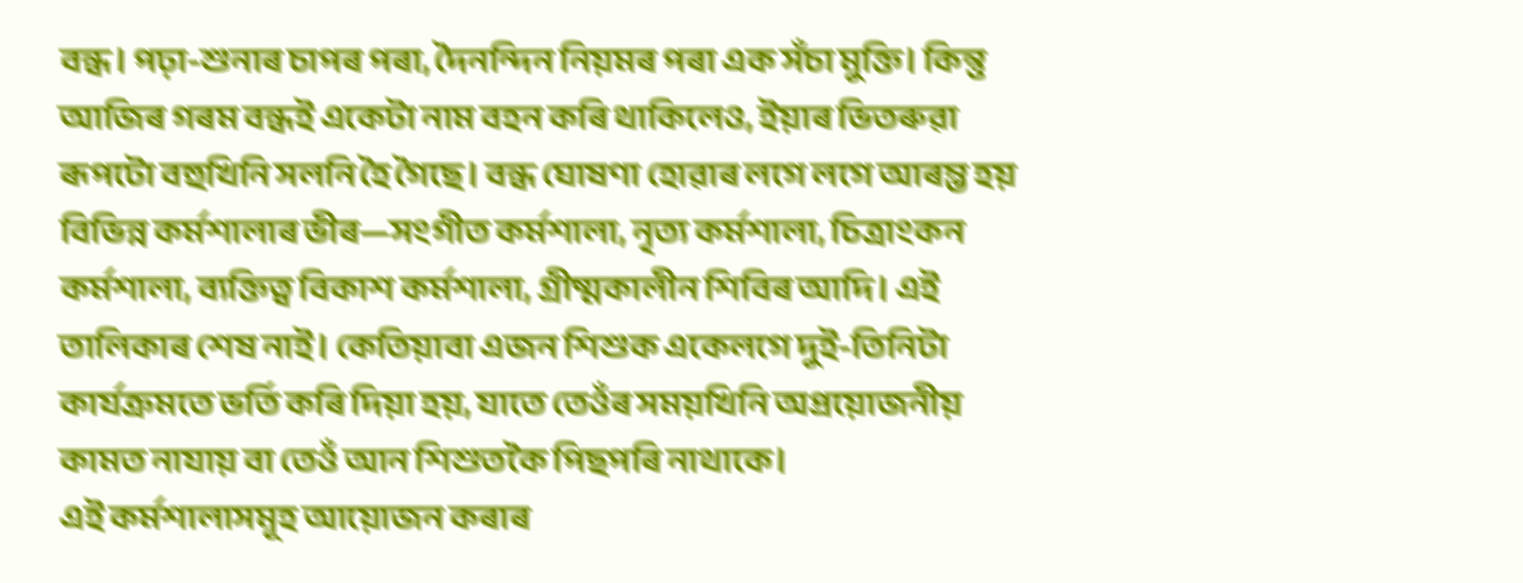বন্ধ। পঢ়া-শুনাৰ চাপৰ পৰা, দৈনন্দিন নিয়মৰ পৰা এক সঁচা মুক্তি। কিন্তু আজিৰ গৰম বন্ধই একেটা নাম বহন কৰি থাকিলেও, ইয়াৰ ভিতৰুৱা ৰূপটো বহুখিনি সলনি হৈ গৈছে। বন্ধ ঘোষণা হোৱাৰ লগে লগে আৰম্ভ হয় বিভিন্ন কৰ্মশালাৰ ভীৰ—সংগীত কৰ্মশালা, নৃত্য কৰ্মশালা, চিত্ৰাংকন কৰ্মশালা, ব্যক্তিত্ব বিকাশ কৰ্মশালা, গ্ৰীষ্মকালীন শিবিৰ আদি। এই তালিকাৰ শেষ নাই। কেতিয়াবা এজন শিশুক একেলগে দুই-তিনিটা কাৰ্যক্ৰমতে ভৰ্তি কৰি দিয়া হয়, যাতে তেওঁৰ সময়খিনি অপ্ৰয়োজনীয় কামত নাযায় বা তেওঁ আন শিশুতকৈ পিছপৰি নাথাকে।
এই কৰ্মশালাসমূহ আয়োজন কৰাৰ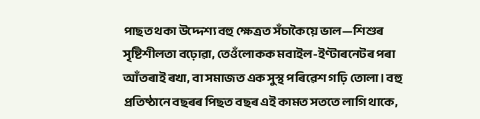পাছত থকা উদ্দেশ্য বহু ক্ষেত্ৰত সঁচাকৈয়ে ভাল—শিশুৰ সৃষ্টিশীলতা বঢ়োৱা, তেওঁলোকক মবাইল-ইণ্টাৰনেটৰ পৰা আঁতৰাই ৰখা, বা সমাজত এক সুস্থ পৰিৱেশ গঢ়ি তোলা। বহু প্ৰতিষ্ঠানে বছৰৰ পিছত বছৰ এই কামত সততে লাগি থাকে,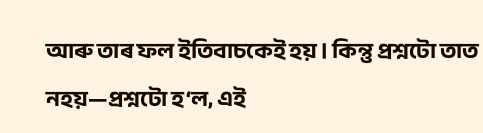আৰু তাৰ ফল ইতিবাচকেই হয়। কিন্তু প্ৰশ্নটো তাত নহয়—প্ৰশ্নটো হ‘ল, এই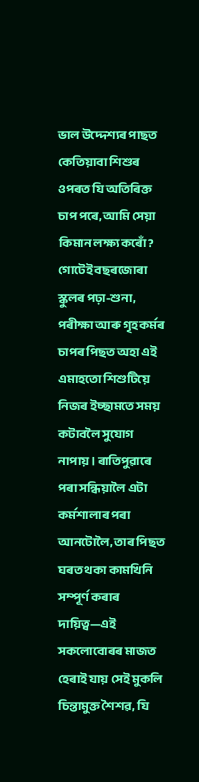ভাল উদ্দেশ্যৰ পাছত কেতিয়াবা শিশুৰ ওপৰত যি অতিৰিক্ত চাপ পৰে, আমি সেয়া কিমান লক্ষ্য কৰোঁ?
গোটেই বছৰজোৰা স্কুলৰ পঢ়া-শুনা, পৰীক্ষা আৰু গৃহকৰ্মৰ চাপৰ পিছত অহা এই এমাহতো শিশুটিয়ে নিজৰ ইচ্ছামতে সময় কটাবলৈ সুযোগ নাপায়। ৰাতিপুৱাৰে পৰা সন্ধিয়ালৈ এটা কৰ্মশালাৰ পৰা আনটোলৈ, তাৰ পিছত ঘৰত থকা কামখিনি সম্পূৰ্ণ কৰাৰ দায়িত্ব—এই সকলোবোৰৰ মাজত হেৰাই যায় সেই মুকলি চিন্তামুক্ত শৈশৱ, যি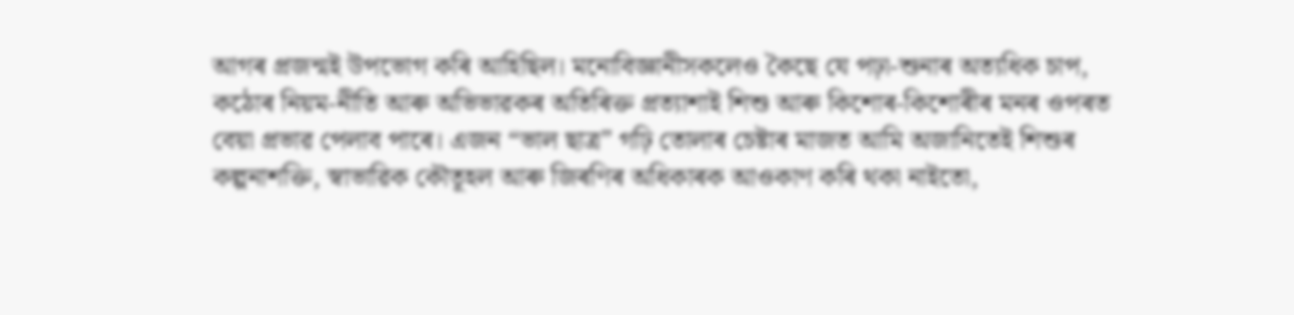আগৰ প্ৰজন্মই উপভোগ কৰি আহিছিল। মনোবিজ্ঞানীসকলেও কৈছে যে পঢ়া-শুনাৰ অত্যধিক চাপ, কঠোৰ নিয়ম-নীতি আৰু অভিভাৱকৰ অতিৰিক্ত প্ৰত্যাশাই শিশু আৰু কিশোৰ-কিশোৰীৰ মনৰ ওপৰত বেয়া প্ৰভাৱ পেলাব পাৰে। এজন “ভাল ছাত্ৰ” গঢ়ি তোলাৰ চেষ্টাৰ মাজত আমি অজানিতেই শিশুৰ কল্পনাশক্তি, স্বাভাৱিক কৌতূহল আৰু জিৰণিৰ অধিকাৰক আওকাণ কৰি থকা নাইতো,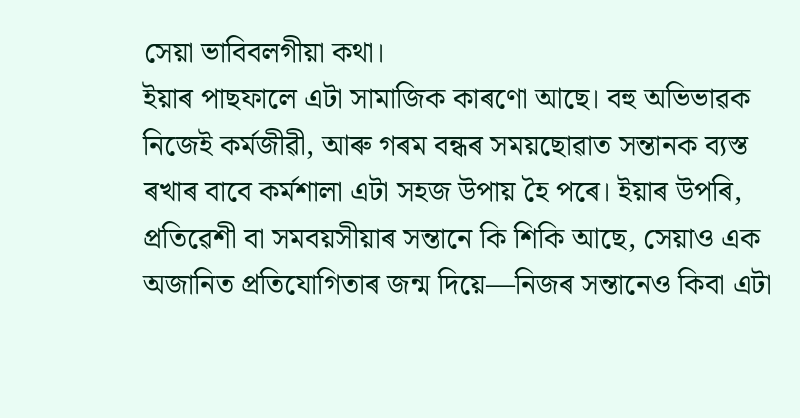সেয়া ভাবিবলগীয়া কথা।
ইয়াৰ পাছফালে এটা সামাজিক কাৰণো আছে। বহু অভিভাৱক নিজেই কৰ্মজীৱী, আৰু গৰম বন্ধৰ সময়ছোৱাত সন্তানক ব্যস্ত ৰখাৰ বাবে কৰ্মশালা এটা সহজ উপায় হৈ পৰে। ইয়াৰ উপৰি, প্ৰতিৱেশী বা সমবয়সীয়াৰ সন্তানে কি শিকি আছে, সেয়াও এক অজানিত প্ৰতিযোগিতাৰ জন্ম দিয়ে—নিজৰ সন্তানেও কিবা এটা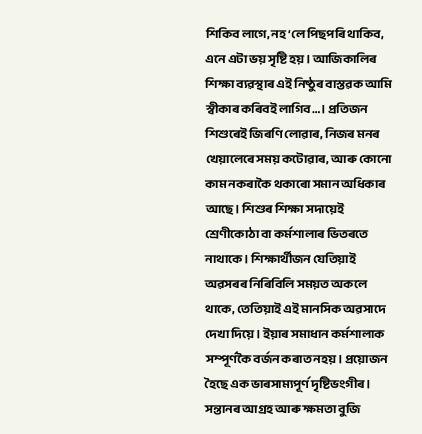শিকিব লাগে, নহ‘লে পিছপৰি থাকিব, এনে এটা ভয় সৃষ্টি হয়। আজিকালিৰ শিক্ষা ব্যৱস্থাৰ এই নিষ্ঠুৰ বাস্তৱক আমি স্বীকাৰ কৰিবই লাগিব…। প্ৰতিজন শিশুৰেই জিৰণি লোৱাৰ, নিজৰ মনৰ খেয়ালেৰে সময় কটোৱাৰ, আৰু কোনো কাম নকৰাকৈ থকাৰো সমান অধিকাৰ আছে। শিশুৰ শিক্ষা সদায়েই শ্ৰেণীকোঠা বা কৰ্মশালাৰ ভিতৰতে নাথাকে। শিক্ষাৰ্থীজন যেতিয়াই অৱসৰৰ নিৰিবিলি সময়ত অকলে থাকে, তেতিয়াই এই মানসিক অৱসাদে দেখা দিয়ে। ইয়াৰ সমাধান কৰ্মশালাক সম্পূৰ্ণকৈ বৰ্জন কৰাত নহয়। প্ৰয়োজন হৈছে এক ভাৰসাম্যপূৰ্ণ দৃষ্টিভংগীৰ। সন্তানৰ আগ্ৰহ আৰু ক্ষমতা বুজি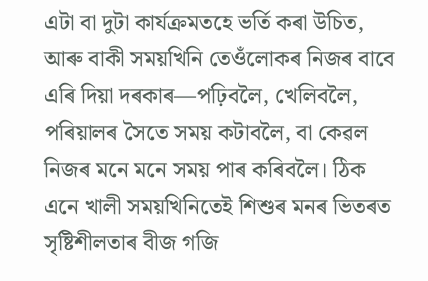এটা বা দুটা কাৰ্যক্ৰমতহে ভৰ্তি কৰা উচিত, আৰু বাকী সময়খিনি তেওঁলোকৰ নিজৰ বাবে এৰি দিয়া দৰকাৰ—পঢ়িবলৈ, খেলিবলৈ, পৰিয়ালৰ সৈতে সময় কটাবলৈ, বা কেৱল নিজৰ মনে মনে সময় পাৰ কৰিবলৈ। ঠিক এনে খালী সময়খিনিতেই শিশুৰ মনৰ ভিতৰত সৃষ্টিশীলতাৰ বীজ গজি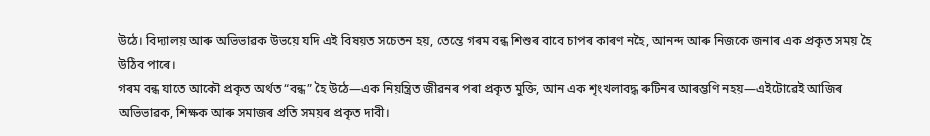উঠে। বিদ্যালয় আৰু অভিভাৱক উভয়ে যদি এই বিষয়ত সচেতন হয়, তেন্তে গৰম বন্ধ শিশুৰ বাবে চাপৰ কাৰণ নহৈ, আনন্দ আৰু নিজকে জনাৰ এক প্ৰকৃত সময় হৈ উঠিব পাৰে।
গৰম বন্ধ যাতে আকৌ প্ৰকৃত অৰ্থত “বন্ধ” হৈ উঠে—এক নিয়ন্ত্ৰিত জীৱনৰ পৰা প্ৰকৃত মুক্তি, আন এক শৃংখলাবদ্ধ ৰুটিনৰ আৰম্ভণি নহয়—এইটোৱেই আজিৰ অভিভাৱক, শিক্ষক আৰু সমাজৰ প্ৰতি সময়ৰ প্ৰকৃত দাবী।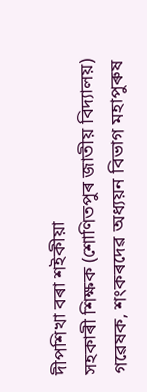দীপশিখা বৰা শইকীয়া
সহকাৰী শিক্ষক (শোণিতপুৰ জাতীয় বিদ্যালয়) গৱেষক, শংকৰদেৱ অধ্যয়ন বিভাগ মহাপুৰুষ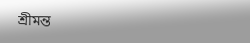শ্ৰীমন্ত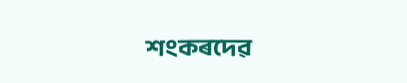শংকৰদেৱ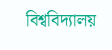বিশ্ববিদ্যালয়